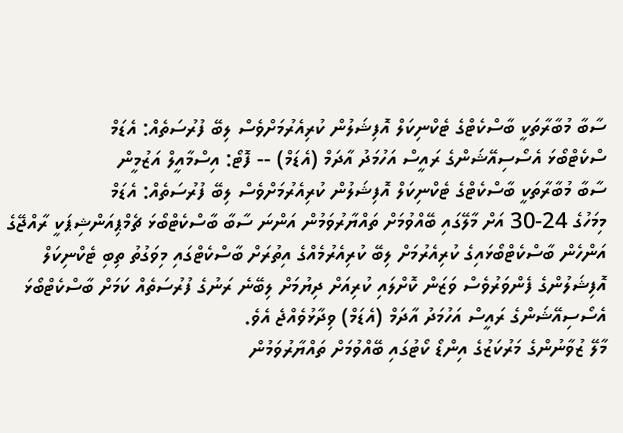ސާބާ މުބާރާތަކީ ބާސްކެޓްގެ ޓެކްނިކަލް އޮފިޝަލުން ކުރިއެރުމަށްވެސް ލިބޭ ފުރުސަތެއް: އެޑަމް
ސްކެޓްބޯޅަ އެސޯސިއޭޝަންގެ ރައީސް އަހުމަދު އާދަމް (އެޑަމް) -- ފޮޓޯ: އިސްމާއީލް އަޒުމީން
ސާބާ މުބާރާތަކީ ބާސްކެޓްގެ ޓެކްނިކަލް އޮފިޝަލުން ކުރިއެރުމަށްވެސް ލިބޭ ފުރުސަތެއް: އެޑަމް
މިމަހުގެ 24-30 އަށް މާލޭގައި ބޭއްވުމަށް ތައްޔާރުވަމުން އަންނަ ސާބާ ބާސްކެޓްބޯޅަ ޗެމްޕިއަންޝިޕަކީ ރާއްޖޭގެ އަންހެން ބާސްކެޓްބޯޅައިގެ ކުރިއެރުމަށް ލިބޭ ކުރިއެރުމެއްގެ އިތުރަށް ބާސްކެޓްގައި މިވަގުތު ތިބި ޓެކްނިކަލް އޮފިޝަލުންގެ ފެންވަރުވެސް ވަޒަން ކޮށްލައި ކުރިއަށް ދިޔުމަށް ލިބޭނެ ރަނުގެ ފުރުސަތެއް ކަމަށް ބާސްކެޓްބޯޅަ އެސޯސިއޭޝަންގެ ރައީސް އަހުމަދު އާދަމް (އެޑަމް) ވިދާޅުވެއްޖެ އެވެ.
މާލޭ ޒުވާނުންގެ މަރުކަޒުގެ އިންޑޯ ކޯޓުގައި ބޭއްވުމަށް ތައްޔާރުވަމުން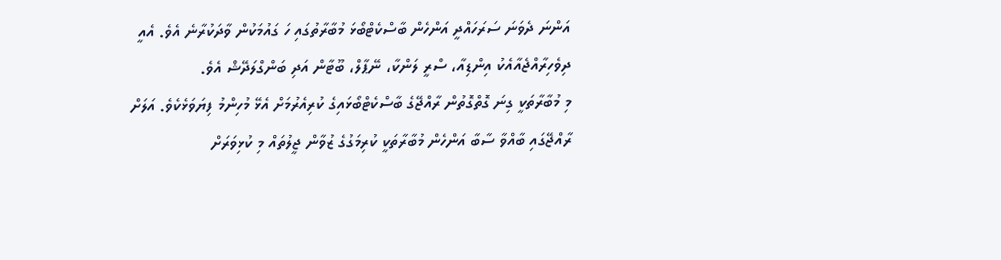އަންނަ ދެވަނަ ސަރަހައްދީ އަންހެން ބާސްކެޓްބޯޅަ މުބާރާތުގައި ހަ ގައުމަކުން ވާދަކުރާނެ އެވެ. އެއީ ދިވެހިރާއްޖެއާއެކު އިންޑިއާ، ސްރީ ލަންކާ، ނޭޕާލް، ބޫޓާން އަދި ބަންގްލަދޭޝް އެވެ.
މި މުބާރާތަކީ ގިނަ ގޮތްގޮތުން ރާއްޖޭގެ ބާސްކެޓްބޯޅައިގެ ކުރިއެރުމަށް އެޅޭ މުހިންމު ފިޔަވަޅެކެވެ. އަލަށް ރާއްޖޭގައި ބާއްވާ ސާބާ އަންހެން މުބާރާތަކީ ކުރިމަގުގެ ޒުވާން ޖީލުތައް މި ކުޅިވަރަށް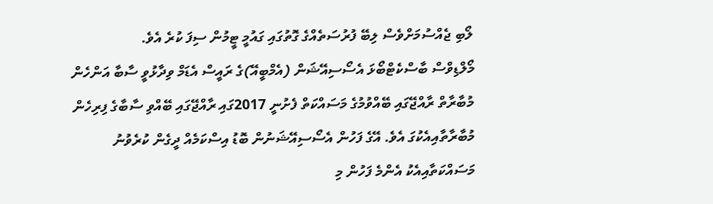ލޯބި ޖެއްސުމަށްވެސް ލިބޭ ފުރުސަތެއްގެ ގޮތުގައި ގައުމީ ޓީމުން ސިފަ ކުރެ އެވެ.
މޯލްޑިވްސް ބާސްކެޓްބޯޅަ އެސޯސިއޭޝަން (އެމްބީއޭ)ގެ ރައީސް އެޑަމް ވިދާޅުވީ ސާބާ އަންހެން މުބާރާތް ރާއްޖޭގައި ބޭއްވުމުގެ މަސައްކަތް ފެށުނީ 2017ގައި ރާއްޖޭގައި ބޭއްވި ސާބާގެ ފިރިހެން މުބާރާތާއިއެކުގަ އެވެ. އޭގެ ފަހުން އެސޯސިއޭޝަނުން ބޮޑު އިސްކަމެއް ދީގެން ކުރެވުނު މަސައްކަތާއިއެކު އެންމެ ފަހުން މި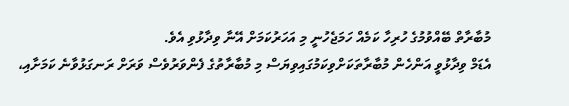މުބާރާތް ބޭއްވުމުގެ ހުރިހާ ކަމެއް ހަމަޖެހުނީ މި އަހަރުކަމަށް އޭނާ ވިދާޅުވި އެވެ.
އެޑަމް ވިދާޅުވީ އަންހެން މުބާރާތަކަށްވިކަމުގައިވިޔަސް މި މުބާރާތުގެ ފެންވަރުވެސް ވަރަށް ރަނގަޅުވާނެ ކަމަށާއި،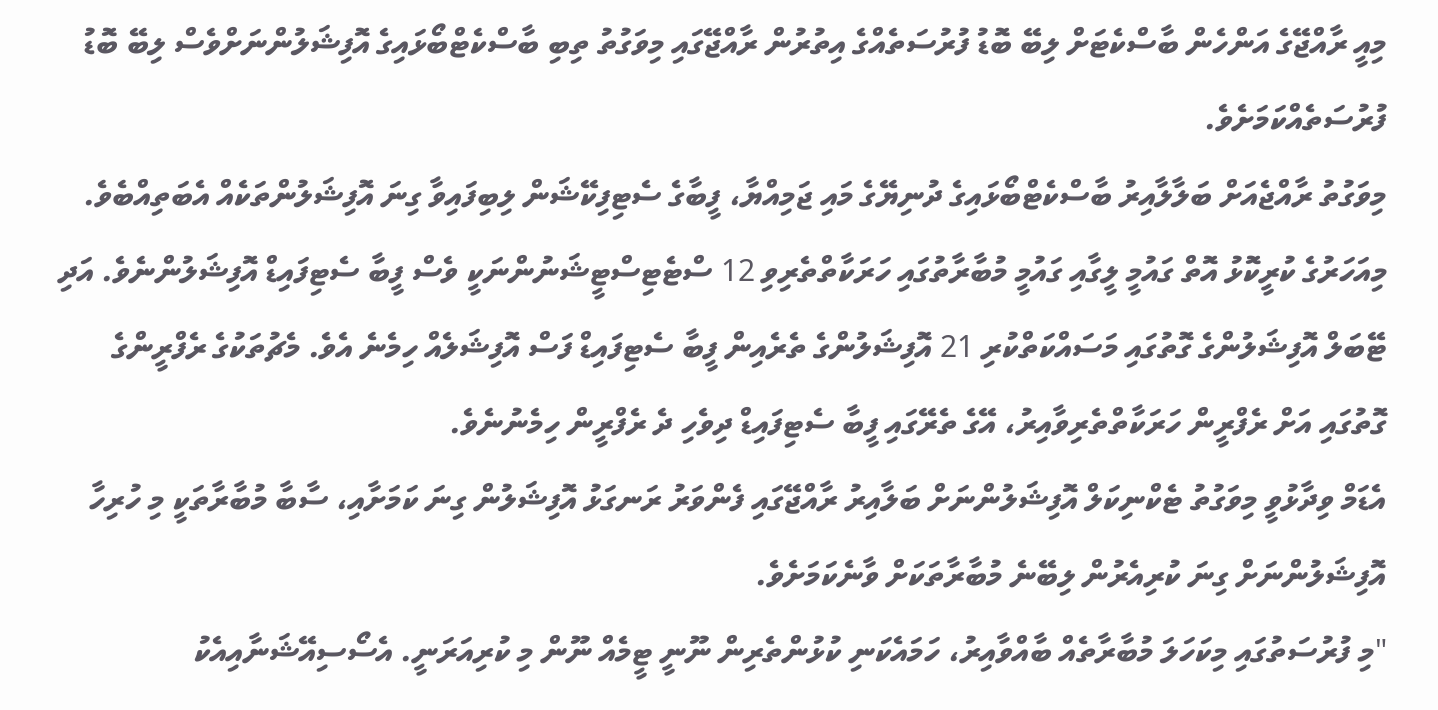މިއީ ރާއްޖޭގެ އަންހެން ބާސްކެޓަށް ލިބޭ ބޮޑު ފުރުސަތެއްގެ އިތުރުން ރާއްޖޭގައި މިވަގުތު ތިބި ބާސްކެޓްބޯޅައިގެ އޮފިޝަލުންނަށްވެސް ލިބޭ ބޮޑު ފުރުސަތެއްކަމަށެވެ.
މިވަގުތު ރާއްޖެއަށް ބަލާލާއިރު ބާސްކެޓްބޯޅައިގެ ދުނިޔޭގެ މައި ޖަމިއްޔާ، ފީބާގެ ސެޓިފިކޭޝަން ލިބިފައިވާ ގިނަ އޮފިޝަލުންތަކެއް އެބަތިއްބެވެ. މިއަހަރުގެ ކުރީކޮޅު އޮތް ގައުމީ ލީގާއި ގައުމީ މުބާރާތުގައި ހަރަކާތްތެރިވި 12 ސްޓެޓިސްޓީޝަނުންނަކީ ވެސް ފީބާ ސެޓިފައިޑް އޮފިޝަލުންނެވެ. އަދި ޓޭބަލް އޮފިޝަލުންގެ ގޮތުގައި މަސައްކަތްކުރި 21 އޮފިޝަލުންގެ ތެރެއިން ފީބާ ސެޓިފައިޑް ފަސް އޮފިޝަލެއް ހިމެނެ އެވެ. މެޗުތަކުގެ ރެފްރީންގެ ގޮތުގައި އަށް ރެފްރީން ހަރަކާތްތެރިވާއިރު، އޭގެ ތެރޭގައި ފީބާ ސެޓިފައިޑް ދިވެހި ދެ ރެފްރީން ހިމެނުނެވެ.
އެޑަމް ވިދާޅުވީ މިވަގުތު ޓެކްނިކަލް އޮފިޝަލުންނަށް ބަލާއިރު ރާއްޖޭގައި ފެންވަރު ރަނގަޅު އޮފިޝަލުން ގިނަ ކަމަށާއި، ސާބާ މުބާރާތަކީ މި ހުރިހާ އޮފިޝަލުންނަށް ގިނަ ކުރިއެރުން ލިބޭނެ މުބާރާތަކަށް ވާނެކަމަށެވެ.
"މި ފުރުސަތުގައި މިކަހަލަ މުބާރާތެއް ބާއްވާއިރު، ހަމައެކަނި ކުޅުންތެރިން ނޫނީ ޓީމެއް ނޫން މި ކުރިއަރަނީ. އެސޯސިއޭޝަނާއިއެކު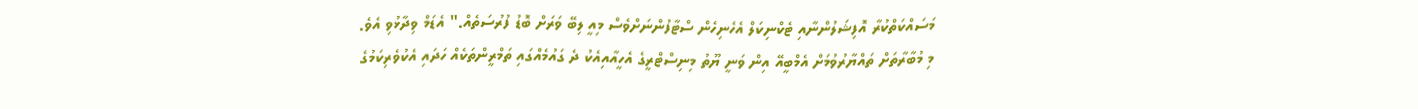މަސައްކަތްކުރާ އޮފިޝަލުންނާއި ޓެކްނިކަލް އެހެނިހެން ސްޓާފުންނަށްވެސް މިއީ ލިބޭ ވަރަށް ބޮޑު ފުރުސަތެއް." އެޑަމް ވިދާޅުވި އެވެ.
މި މުބާރާތަށް ތައްޔާރުވުމަށް އެމްބީއޭ އިން ވަނީ ޔޫތު މިނިސްޓްރީގެ އެހީއާއިއެކު ދެ ގައުމެއްގައި ތަމްރީންތަކެއް ހަދައި އެކުވެރިކަމުގެ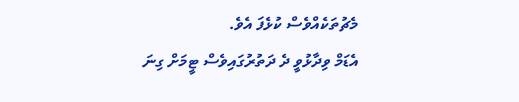މެޗުތަކެއްވެސް ކުޅެފަ އެވެ.
އެޑަމް ވިދާޅުވީ ދެ ދަތުރުގައިވެސް ޓީމަށް ގިނަ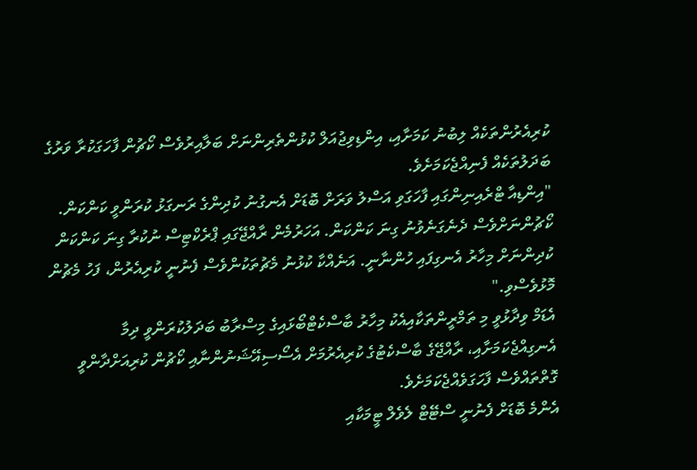ކުރިއެރުންތަކެއް ލިބުނު ކަމަށާއި، އިންޑިވިޖުއަލް ކުޅުންތެރިންނަށް ބަލާއިރުވެސް ކޯޗުން ފާހަގަކުރާ ވަރުގެ ބަދަލުތަކެއް ފެނިއްޖެކަމަށެވެ.
"އިންޑިއާ ޓްރެއިނިންގައި ފާހަގަވި އަސްލު ވަރަށް ބޮޑަށް އެނގުނު ކުދިންގެ ރަނގަޅު ކުރަންވީ ކަންކަން. ކޯޗުންނަށްވެސް ދެނެގަނެވުނު ގިނަ ކަންކަން. އަހަރުމެން ރާއްޖޭގައި ޕްރެކްޓިސް ނުކުރާ ގިނަ ކަންކަން ކުދިންނަށް މިހާރު އެނގިފައި ހުންނާނީ. އަނެއްކާ ކުޅުނު މެޗުތަކުންވެސް ފެނުނީ ކުރިއެރުން، ފަހު މެޗުން މޮޅުވެސްވި."
އެޑަމް ވިދާޅުވީ މި ތަމްރީންތަކާއިއެކު މިހާރު ބާސްކެޓްބޯޅައިގެ މިސްރާބު ބަދަލުކުރަންވީ ދިމާ އެނގިއްޖެކަމަށާއި، ރާއްޖޭގެ ބާސްކެޓުގެ ކުރިއެރުމަށް އެސޯސިއޭޝަނުންނާއި ކޯޗުން ކުރިއަށްދާންވީ ގޮތްތައްވެސް ފާހަގަވެއްޖެކަމަށެވެ.
އެންމެ ބޮޑަށް ފެނުނީ ސްޓޭޓް ލެވެލް ޓީމަކާއި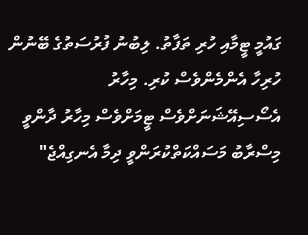ގައުމީ ޓީމާއި ހުރި ތަފާތު. ލިބުނު ފުރުސަތުގެ ބޭނުން ހުރިހާ އެންމެންވެސް ކުރި. މިހާރު އެސޯސިއޭޝަނަށްވެސް ޓީމަށްވެސް މިހާރު ދާންވީ މިސްރާބު މަސައްކަތްކުރަންވީ ދިމާ އެނގިއްޖެ"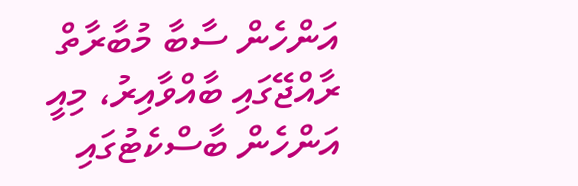އަންހެން ސާބާ މުބާރާތް ރާއްޖޭގައި ބާއްވާއިރު، މިއީ އަންހެން ބާސްކެޓުގައި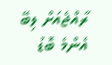ރާއްޖެއަށް ލިބޭ އެންމެ ބޮޑު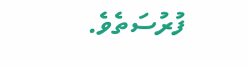ފުރުސަތެވެ.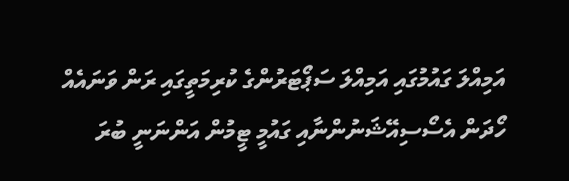އަމިއްލަ ގައުމުގައި އަމިއްލަ ސަޕޯޓަރުންގެ ކުރިމަތީގައި ރަން ވަނައެއް ހޯދަން އެސޯސިއޭޝަނުންނާއި ގައުމީ ޓީމުން އަންނަނީ ބުރަ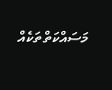މަސައްކަތްތަކެއް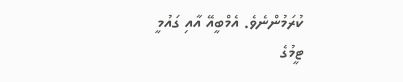ކުރަމުންނެވެ. އެމްބީއޭ އާއި ގައުމީ ޓީމުގެ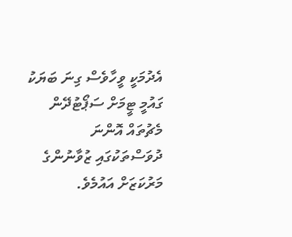އެދުމަކީ ވީހާވެސް ގިނަ ބަޔަކު ގައުމީ ޓީމަށް ސަޕޯޓުދޭން މެޗުތައް އޮންނަ ދުވަސްތަކުގައި ޒުވާނުންގެ މަރުކަޒަށް އައުމެވެ.